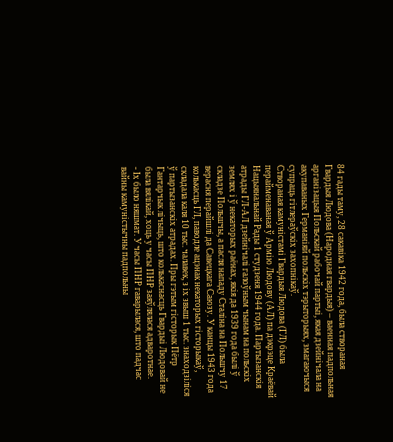84 гады таму, 28 сакавіка 1942 года, была створаная Гвардыя Людова (Народная гвардыя) – ваенная падпольная арганізацыя Польскай рабочай партыі, якая дзейнічала на акупаваных Германіяй польскіх тэрыторыях, змагаючыся супраць гітлераўскіх захопнікаў.
Створаная камуністамі Гвардыя Людова (ГЛ) была перайменаваная ў Армію Людову (АЛ) па дэкрэце Краёвай Нацыянальнай Рады 1 студзеня 1944 года. Партызанскія атрады ГЛ-АЛ дзейнічалі галоўным чынам на польскіх землях і ў некаторых раёнах, якія да 1939 года былі ў складзе Польшчы, а пасля нападу Сталіна на Польшчу 17 верасня перайшлі да Савецкага Саюзу. У канцы 1943 года колькасць ГЛ, паводле ацэнак некаторых гісторыкаў, складала каля 10 тыс. чалавек, з іх звыш 1 тыс. знаходзіліся ў партызанскіх атрадах. Пры гэтым гісторык Пётр Гантарчык лічыць, што колькаснасць Гвардыі Людовай не была вялікай, хоць у часы ПНР заяўлялася адваротнае.
- Іх было няшмат. У часы ПНР гаварылася, што падчас вайны камуністычны падпольны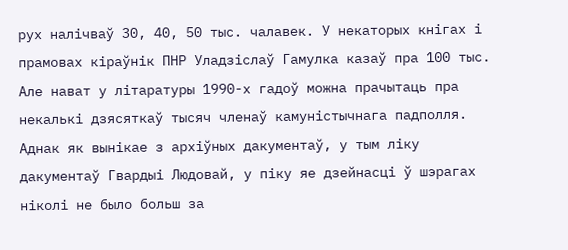рух налічваў 30, 40, 50 тыс. чалавек. У некаторых кнігах і прамовах кіраўнік ПНР Уладзіслаў Гамулка казаў пра 100 тыс. Але нават у літаратуры 1990-х гадоў можна прачытаць пра некалькі дзясяткаў тысяч членаў камуністычнага падполля. Аднак як вынікае з архіўных дакументаў, у тым ліку дакументаў Гвардыі Людовай, у піку яе дзейнасці ў шэрагах ніколі не было больш за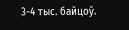3-4 тыс. байцоў.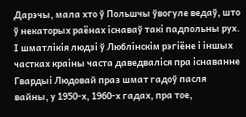Дарэчы, мала хто ў Польшчы ўвогуле ведаў, што ў некаторых раёнах існаваў такі падпольны рух. І шматлікія людзі ў Люблінскім рэгіёне і іншых частках краіны часта даведваліся пра існаванне Гвардыі Людовай праз шмат гадоў пасля вайны, у 1950-х, 1960-х гадах, пра тое,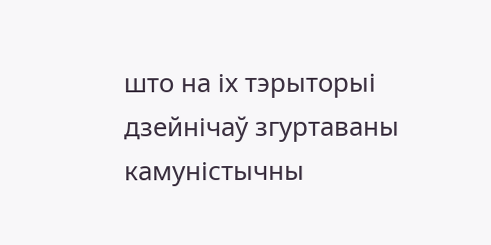што на іх тэрыторыі дзейнічаў згуртаваны камуністычны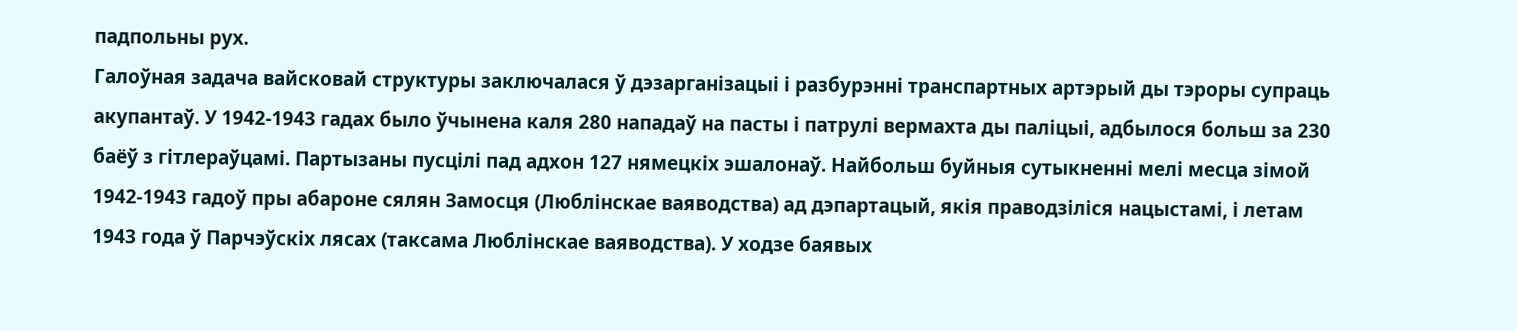падпольны рух.
Галоўная задача вайсковай структуры заключалася ў дэзарганізацыі і разбурэнні транспартных артэрый ды тэроры супраць акупантаў. У 1942-1943 гадах было ўчынена каля 280 нападаў на пасты і патрулі вермахта ды паліцыі, адбылося больш за 230 баёў з гітлераўцамі. Партызаны пусцілі пад адхон 127 нямецкіх эшалонаў. Найбольш буйныя сутыкненні мелі месца зімой 1942-1943 гадоў пры абароне сялян Замосця (Люблінскае ваяводства) ад дэпартацый, якія праводзіліся нацыстамі, і летам 1943 года ў Парчэўскіх лясах (таксама Люблінскае ваяводства). У ходзе баявых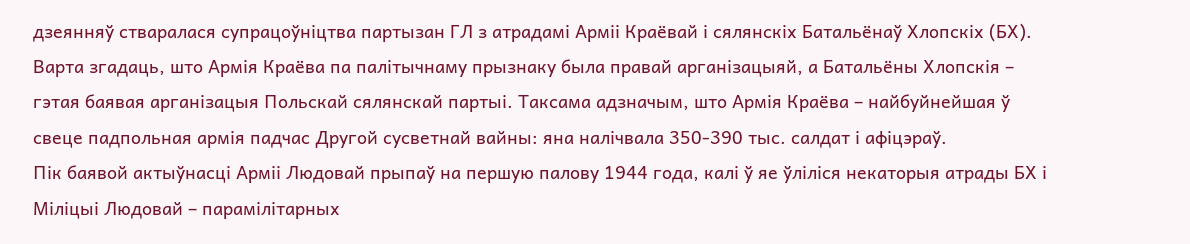дзеянняў стваралася супрацоўніцтва партызан ГЛ з атрадамі Арміі Краёвай і сялянскіх Батальёнаў Хлопскіх (БХ).
Варта згадаць, што Армія Краёва па палітычнаму прызнаку была правай арганізацыяй, а Батальёны Хлопскія – гэтая баявая арганізацыя Польскай сялянскай партыі. Таксама адзначым, што Армія Краёва – найбуйнейшая ў свеце падпольная армія падчас Другой сусветнай вайны: яна налічвала 350-390 тыс. салдат і афіцэраў.
Пік баявой актыўнасці Арміі Людовай прыпаў на першую палову 1944 года, калі ў яе ўліліся некаторыя атрады БХ і Міліцыі Людовай – парамілітарных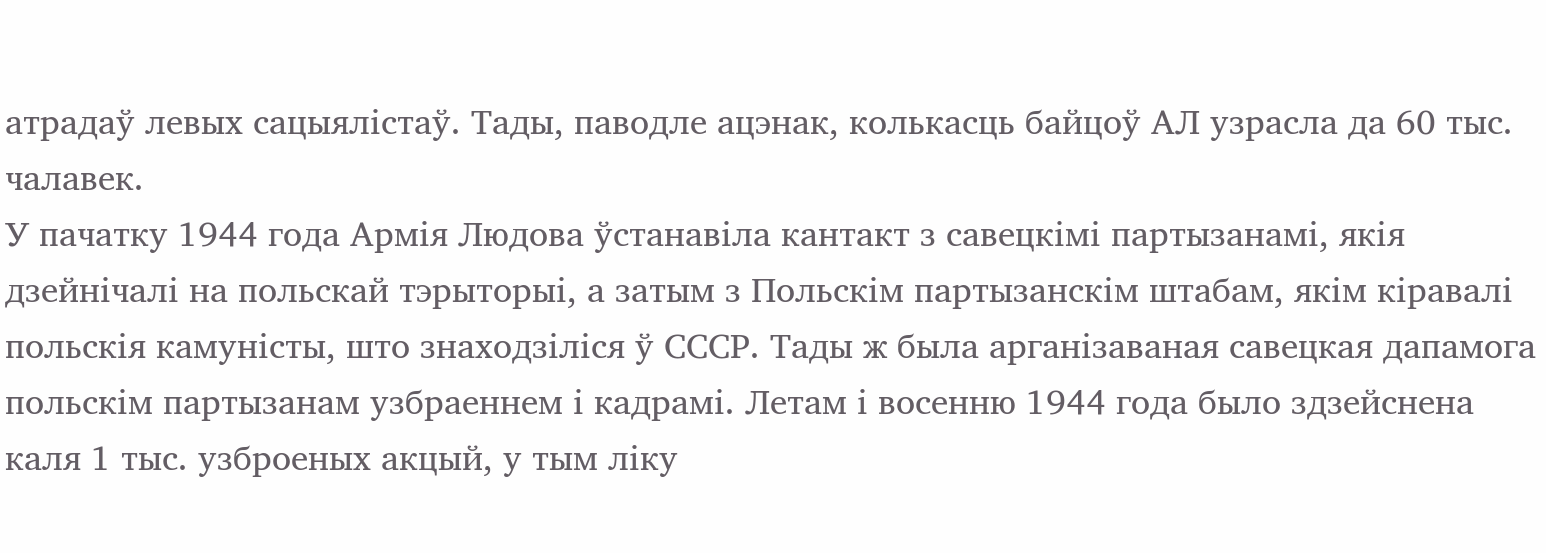атрадаў левых сацыялістаў. Тады, паводле ацэнак, колькасць байцоў АЛ узрасла да 60 тыс. чалавек.
У пачатку 1944 года Армія Людова ўстанавіла кантакт з савецкімі партызанамі, якія дзейнічалі на польскай тэрыторыі, а затым з Польскім партызанскім штабам, якім кіравалі польскія камуністы, што знаходзіліся ў СССР. Тады ж была арганізаваная савецкая дапамога польскім партызанам узбраеннем і кадрамі. Летам і восенню 1944 года было здзейснена каля 1 тыс. узброеных акцый, у тым ліку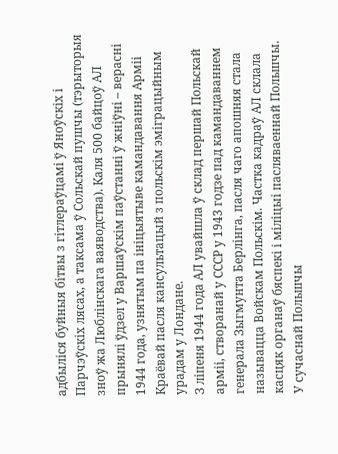адбыліся буйныя бітвы з гітлераўцамі ў Яноўскіх і Парчэўскіх лясах, а таксама ў Сольскай пушчы (тэрыторыя зноў жа Люблінскага ваяводства). Каля 500 байцоў АЛ прынялі ўдзел у Варшаўскім паўстанні ў жніўні – верасні 1944 года, узнятым па ініцыятыве камандавання Арміі Краёвай пасля кансультацый з польскім эміграцыйным урадам у Лондане.
З ліпеня 1944 года АЛ увайшла ў склад першай Польскай арміі, створанай у СССР у 1943 годзе пад камандаваннем генерала Зыгмунта Берлінга, пасля чаго апошняя стала называцца Войскам Польскім. Частка кадраў АЛ склала касцяк органаў бяспекі і міліцыі пасляваеннай Польшчы.
У сучаснай Польшчы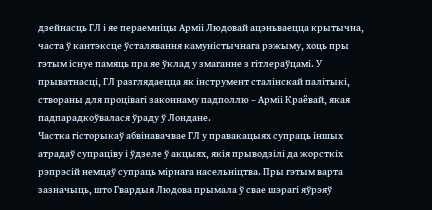дзейнасць ГЛ і яе пераемніцы Арміі Людовай ацэньваецца крытычна, часта ў кантэксце ўсталявання камуністычнага рэжыму, хоць пры гэтым існуе памяць пра яе ўклад у змаганне з гітлераўцамі. У прыватнасці, ГЛ разглядаецца як інструмент сталінскай палітыкі, створаны для процівагі законнаму падполлю – Арміі Краёвай, якая падпарадкоўвалася ўраду ў Лондане.
Частка гісторыкаў абвінавачвае ГЛ у правакацыях супраць іншых атрадаў супраціву і ўдзеле ў акцыях, якія прыводзілі да жорсткіх рэпрэсій немцаў супраць мірнага насельніцтва. Пры гэтым варта зазначыць, што Гвардыя Людова прымала ў свае шэрагі яўрэяў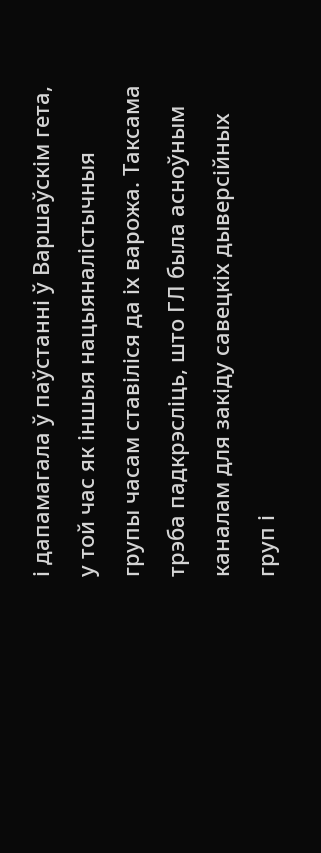і дапамагала ў паўстанні ў Варшаўскім гета, у той час як іншыя нацыяналістычныя групы часам ставіліся да іх варожа. Таксама трэба падкрэсліць, што ГЛ была асноўным каналам для закіду савецкіх дыверсійных груп і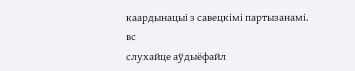каардынацыі з савецкімі партызанамі.
вс
слухайце аўдыёфайл